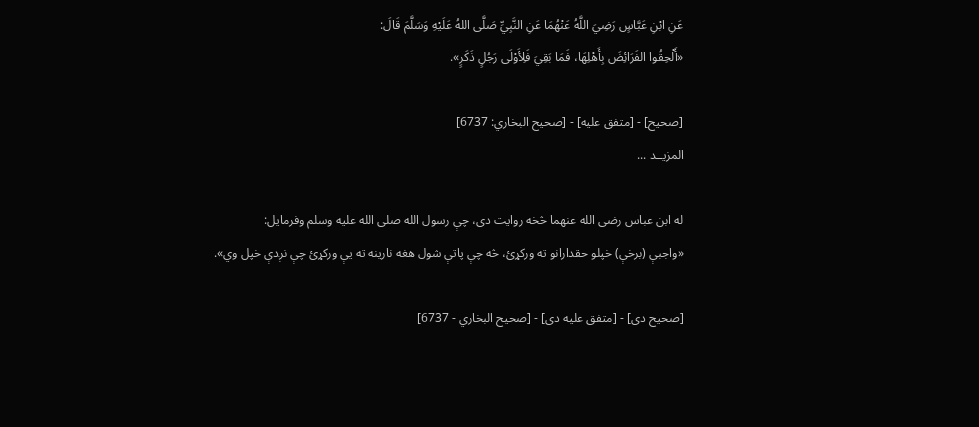عَنِ ابْنِ عَبَّاسٍ رَضِيَ اللَّهُ عَنْهُمَا عَنِ النَّبِيِّ صَلَّى اللهُ عَلَيْهِ وَسَلَّمَ قَالَ:
«أَلْحِقُوا الفَرَائِضَ بِأَهْلِهَا، فَمَا بَقِيَ فَلِأَوْلَى رَجُلٍ ذَكَرٍ».

[صحيح] - [متفق عليه] - [صحيح البخاري: 6737]
المزيــد ...

له ابن عباس رضی الله عنهما څخه روایت دی، چې رسول الله صلی الله علیه وسلم وفرمایل:
«واجبې (برخې) خپلو حقدارانو ته ورکړئ، څه چې پاتې شول هغه نارینه ته یې ورکړئ چې نږدې خپل وي».

[صحيح دی] - [متفق علیه دی] - [صحيح البخاري - 6737]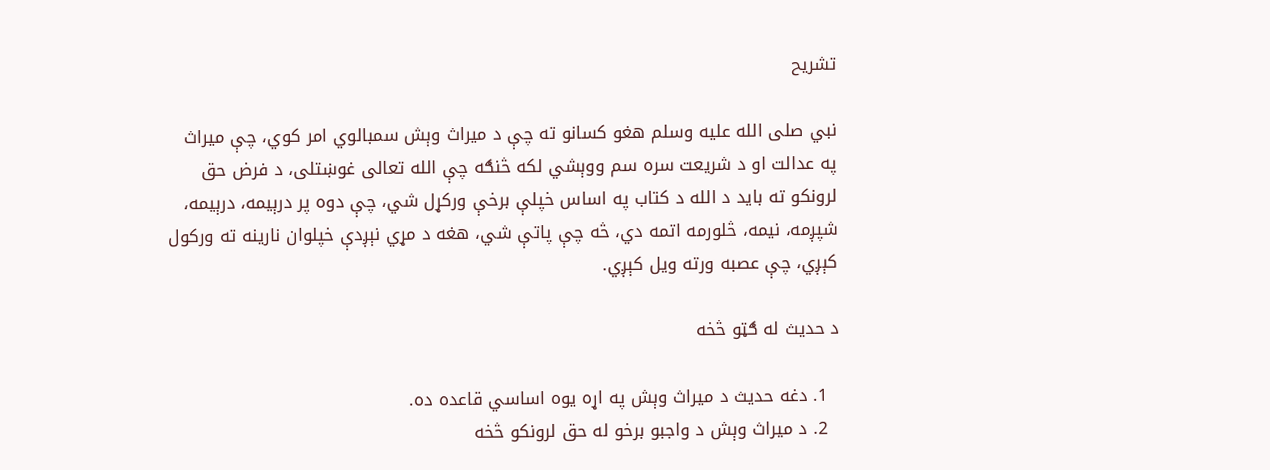تشریح

نبي صلی الله علیه وسلم هغو کسانو ته چې د میراث وېش سمبالوي امر کوي، چې میراث په عدالت او د شریعت سره سم ووېشي لکه څنګه چې الله تعالی غوښتلی، د فرض حق لرونکو ته باید د الله د کتاب په اساس خپلې برخې ورکړل شي، چې دوه پر درېیمه، درېیمه، شپږمه، نیمه، څلورمه اتمه دي، څه چې پاتې شي، هغه د مړي نېږدې خپلوان نارینه ته ورکول کېږي، چې عصبه ورته ویل کېږي.

د حديث له ګټو څخه

  1. دغه حدیث د میراث وېش په اړه یوه اساسي قاعده ده.
  2. د میراث وېش د واجبو برخو له حق لرونکو څخه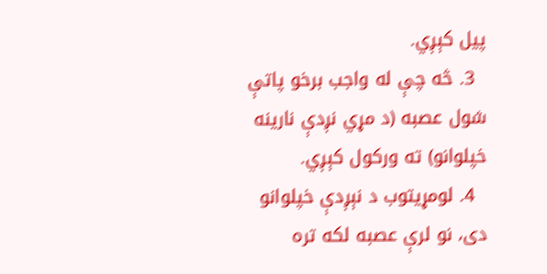پیل کېږي.
  3. څه چې له واجب برخو پاتې شول عصبه (د مړي نږدې نارینه خپلوانو) ته ورکول کېږي.
  4. لومړیتوب د نېږدې خپلوانو دی، نو لرې عصبه لکه تره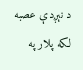د نېږدې عصبه لکه پلار په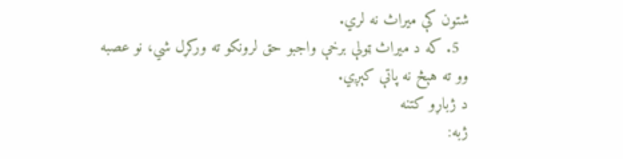شتون کې میراث نه لري.
  5. که د میراث ټولې برخې واجبو حق لرونکو ته ورکړل شي، نو عصبه وو ته هېڅ نه پاتې کېږي.
د ژباړو کتنه
ژبه: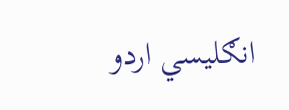انګلیسي اردو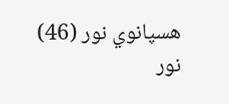هسپانوي نور (46)
نور